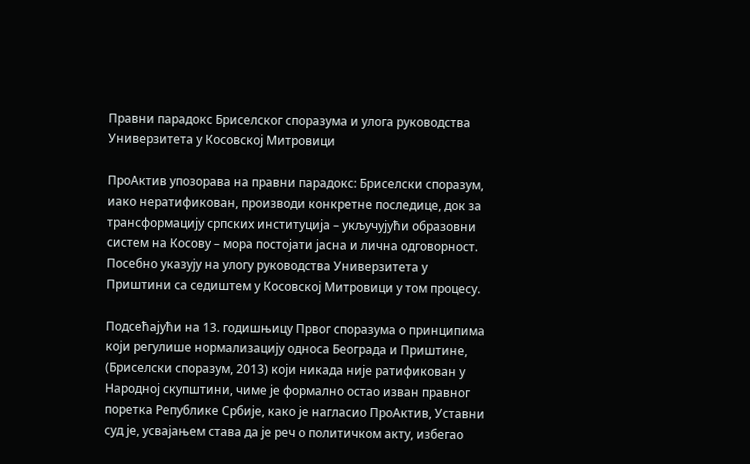Правни парадокс Бриселског споразума и улога руководства Универзитета у Косовској Митровици

ПроАктив упозорава на правни парадокс: Бриселски споразум, иако нератификован, производи конкретне последице, док за трансформацију српских институција – укључујући образовни систем на Косову – мора постојати јасна и лична одговорност. Посебно указују на улогу руководства Универзитета у Приштини са седиштем у Косовској Митровици у том процесу.

Подсећајући на 13. годишњицу Првог споразума о принципима који регулише нормализацију односа Београда и Приштине, (Бриселски споразум, 2013) који никада није ратификован у Народној скупштини, чиме је формално остао изван правног поретка Републике Србије, како је нагласио ПроАктив, Уставни суд је, усвајањем става да је реч о политичком акту, избегао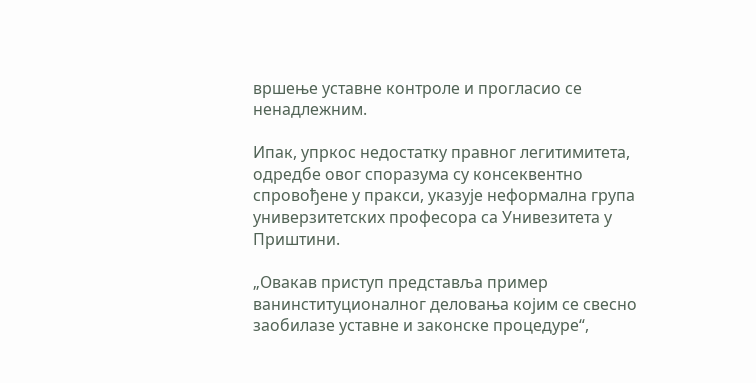вршење уставне контроле и прогласио се ненадлежним.

Ипак, упркос недостатку правног легитимитета, одредбе овог споразума су консеквентно спровођене у пракси, указује неформална група универзитетских професора са Унивезитета у Приштини.

„Овакав приступ представља пример ванинституционалног деловања којим се свесно заобилазе уставне и законске процедуре“,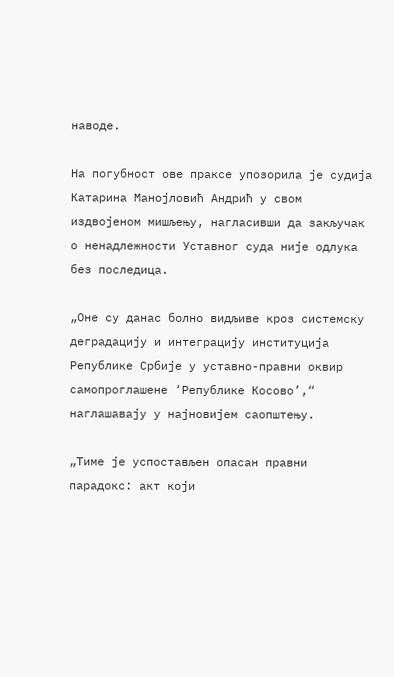наводе.

На погубност ове праксе упозорила је судија Катарина Манојловић Андрић у свом издвојеном мишљењу, нагласивши да закључак о ненадлежности Уставног суда није одлука без последица.

„Оне су данас болно видљиве кроз системску деградацију и интеграцију институција Републике Србије у уставно-правни оквир самопроглашене ‘Републике Косово’,“ наглашавају у најновијем саопштењу.

„Тиме је успостављен опасан правни парадокс: акт који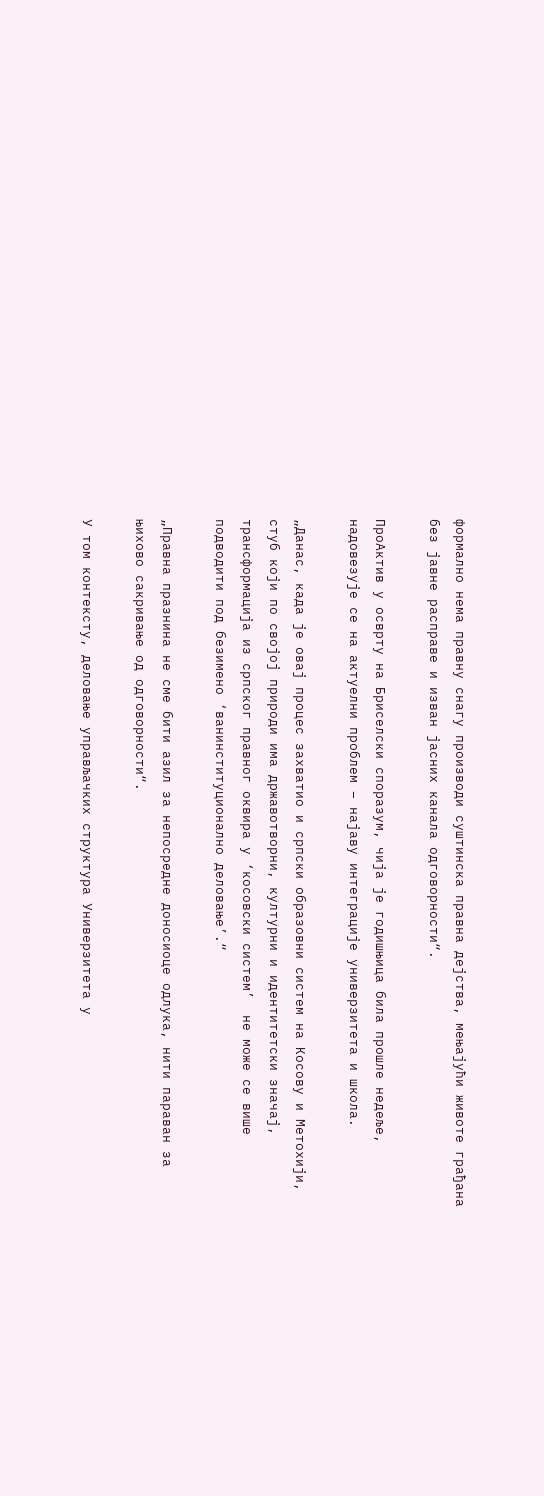формално нема правну снагу производи суштинска правна дејства, мењајући животе грађана без јавне расправе и изван јасних канала одговорности“.

ПроАктив у осврту на Бриселски споразум, чија је годишњица била прошле недеље, надовезује се на актуелни проблем – најаву интеграције универзитета и школа.

„Данас, када је овај процес захватио и српски образовни систем на Косову и Метохији, стуб који по својој природи има државотворни, културни и идентитетски значај, трансформација из српског правног оквира у ‘косовски систем’  не може се више подводити под безимено ‘ванинституционално деловање’.“

„Правна празнина не сме бити азил за непосредне доносиоце одлука, нити параван за њихово сакривање од одговорности“.

У том контексту, деловање управљачких структура Универзитета у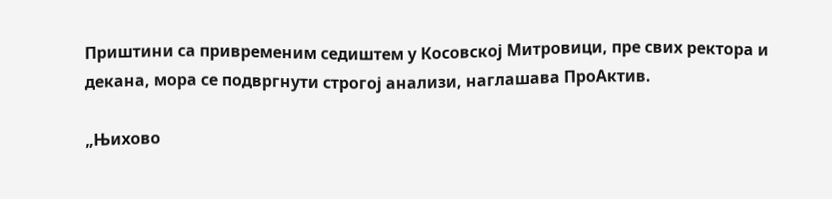Приштини са привременим седиштем у Косовској Митровици, пре свих ректора и декана, мора се подвргнути строгој анализи, наглашава ПроАктив.

„Њихово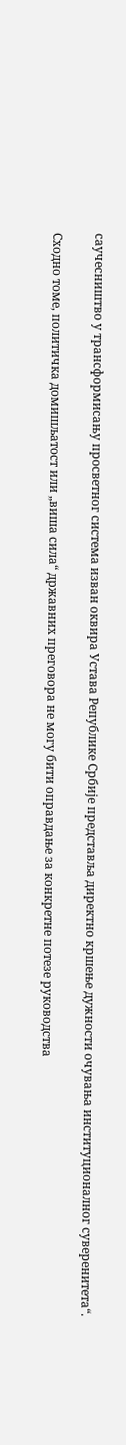саучесништво у трансформисању просветног система изван оквира Устава Републике Србије представља директно кршење дужности очувања институционалног суверенитета“.

Сходно томе, политичка домишљатост или „виша сила“ државних преговора не могу бити оправдање за конкретне потезе руководства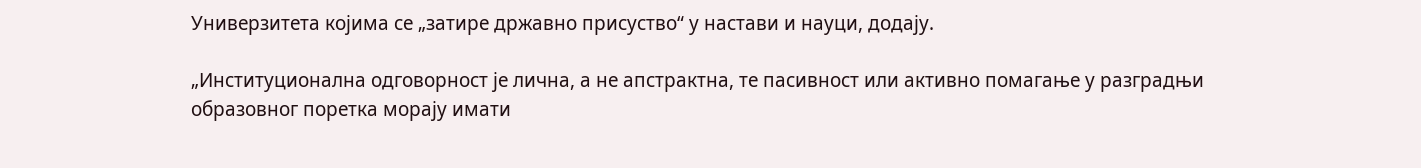Универзитета којима се „затире државно присуство“ у настави и науци, додају.

„Институционална одговорност је лична, а не апстрактна, те пасивност или активно помагање у разградњи образовног поретка морају имати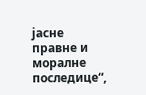јасне правне и моралне последице“,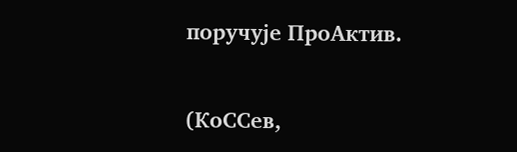поручује ПроАктив.

(КоССев,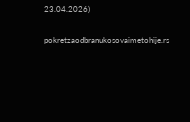23.04.2026)

pokretzaodbranukosovaimetohije.rs